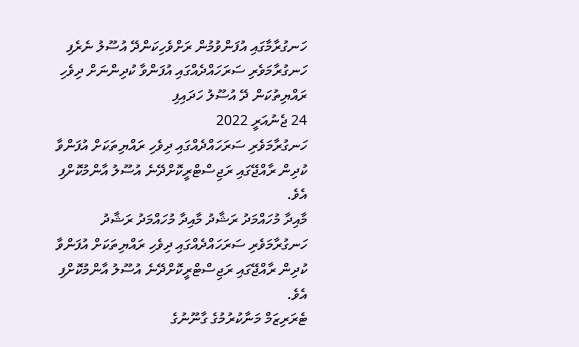ހަނގުރާމާގައި އުފަންވުމުން ރަށްވެހިކަންދޭ އުސޫލު ނެރެފި
ހަނގުރާމަވެރި ސަރަހައްދެއްގައި އުފަންވާ ކުދިންނަށް ދިވެހި ރައްޔިތުކަން ދޭ އުސޫލު ހަދައިފި
24 ޖެނުއަރީ 2022
ހަނގުރާމަވެރި ސަރަހައްދެއްގައި ދިވެހި ރައްޔިތަކަށް އުފަންވާ ކުދިން ރާއްޖޭގައި ރަޖިސްޓްރީކޮށްދޭނެ އުސޫލު އާންމުކޮށްފި އެވެ.
މާއިދާ މުހައްމަދު ރަޝާދު މާއިދާ މުހައްމަދު ރަޝާދު
ހަނގުރާމަވެރި ސަރަހައްދެއްގައި ދިވެހި ރައްޔިތަކަށް އުފަންވާ ކުދިން ރާއްޖޭގައި ރަޖިސްޓްރީކޮށްދޭނެ އުސޫލު އާންމުކޮށްފި އެވެ.
ޓެރަރިޒަމް މަނާކުރުމުގެ ގާނޫނުގެ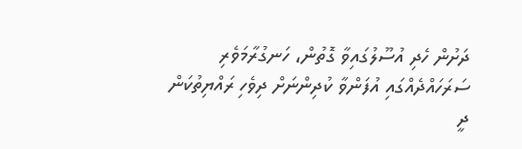ދަށުން ހެދި އުސޫލުގައިވާ ގޮތުން، ހަނގުރާމަވެރި ސަރަހައްދެއްގައި އުފަންވާ ކުދިންނަށް ދިވެހި ރައްޔިތުކަން ދީ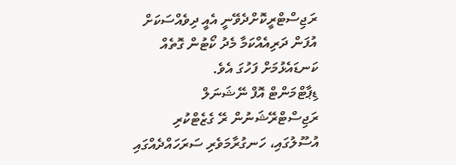ރަޖިސްޓްރީކޮށްދެވޭނީ އެއީ ދިވެއްސަކަށް އުފަން ދަރިއެއްކަމާ މެދު ކޯޓުން ގޮތެއް ކަނޑައެޅުމަށް ފަހުގަ އެވެ.
ޑިޕާޓްމަންޓް އޮފް ނޭޝަނަލް ރަޖިސްޓްރޭޝަނުން ރޭ ގެޒެޓްކުރި އުސޫލުގައި، ހަނގުރާމަވެރި ސަރަހައްދެއްގައި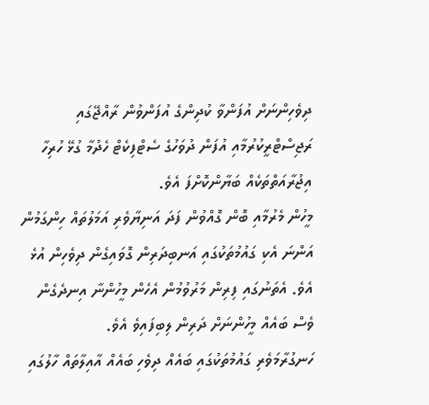ދިވެހިންނަށް އުފަންވާ ކުދިންގެ އުފަންވުން ރާއްޖޭގައި ރަޖިސްޓްރީކުރުމާއި އުފަން ދުވަހުގެ ސެޓްފިކެޓް ހެދުމާ ގުޅޭ ހުރިހާ އިޖުރާއަތްތަކެއް ބަޔާންކޮށްފަ އެވެ.
މީހުން މެރުމާއި ބޮން ގޮއްވުން ފަދަ އަނިޔާވެރި އަމަލުތައް ހިންގަމުން އަންނަ އެކި ގައުމުތަކުގައި އަނބިދަރިން ގޮވައިގެން ދިވެހިން އުޅެ އެވެ. އެތަނުގައި ފިރިން މަރުވުމުން އެހެން މީހުންނާ އިނދެގެން ވެސް ބައެއް މީހުންނަށް ދަރިން ލިބިފައިވެ އެވެ.
ހަނގުރާމަވެރި ގައުމުތަކުގައި ބައެއް ދިވެހި ބައެއް އާއިލާތައް ހާލުގައި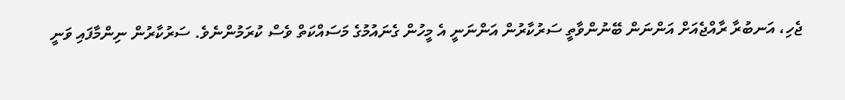ޖެހި، އަނބުރާ ރާއްޖެއަށް އަންނަން ބޭނުންވާތީ ސަރުކާރުން އަންނަނީ އެ މީހުން ގެނައުމުގެ މަސައްކަތް ވެސް ކުރަމުންނެވެ. ސަރުކާރުން ނިންމާފައި ވަނީ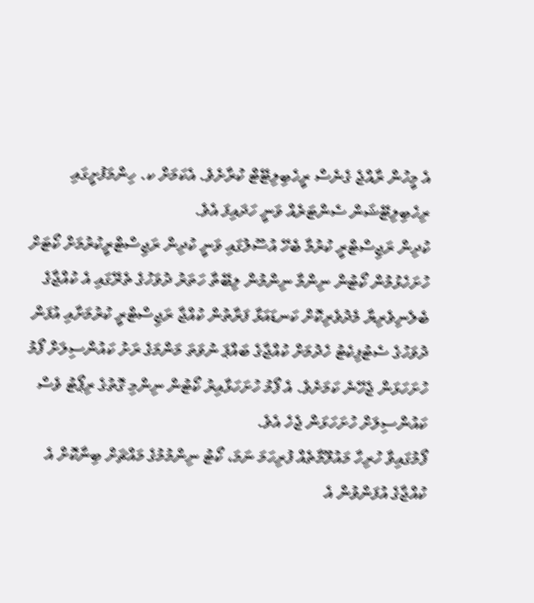އެ މީހުން ރާއްޖެ ގެނެސް ރީހެބިލިޓޭޓް ކުރާށެވެ. އެކަމަށް ކ. ހިންމަފުށީގައި ރިހެބިލިޓޭޝަން ސެންޓަރެއް ވަނީ ހަދައިފަ އެވެ.
ކުދިން ރަޖިސްޓްރީ ކުރުމާ ބެހޭ އުސޫލުގައި ވަނީ ކުދިން ރަޖިސްޓްރީކުރުމަށް ކޯޓަށް ހުށަހެޅުމުން ކޯޓުން ނިންމާ ނިންމުން ލިބޭތާ ހަތަރު ދުވަހުގެ ތެރޭގައި އެ ކުއްޖާގެ ބެލެނިވެރިޔާ މެދުވެރިކޮށް ކަނޑައަޅާ ފަރާތުން ކުއްޖާ ރަޖިސްޓްރީ ކުރުމަށާއި އުފަން ދުވަހުގެ ސެޓުފިކެޓު ހެދުމަށް ކުއްޖާގެ ބައްޕަ ނުވަތަ މަންމަގެ ރަށު ކައުންސިލަށް ފޯމު ހުށަހަޅަން ޖެހޭނެ ކަމަށެވެ. އެ ފޯމު ހުށަހަޅާއިރު ކޯޓުން ނިންމި ގޮތުގެ ރިޕޯޓު ވެސް ކައުންސިލަށް ހުށަހަޅަން ޖެހެ އެވެ.
ފޯމުގައިވާ ހުރިހާ މައުލޫމާތެއް ފުރިހަމަ ނަމަ، ކޯޓު ނިންމުމުގެ މައްޗަށް ބިނާކޮށް އެ ކުއްޖާގެ އުފަންވުން އެ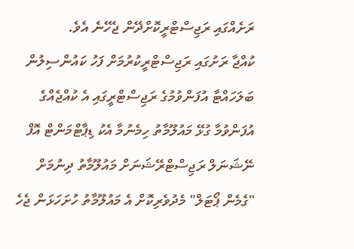ރަށެއްގައި ރަޖިސްޓްރީކޮށްދޭން ޖެހޭނެ އެވެ.
ކުއްޖާ ރަށުގައި ރަޖިސްޓްރީކުރުމަށް ފަހު ކައުންސިލުން ބަލަހައްޓާ އުފަންވުމުގެ ރަޖިސްޓްރީގައި އެ ކުއްޖެއްގެ އުފަންވުމާ ގުޅޭ މައުލޫމާތު ހިމެނުމާ އެކު ޑިޕާޓްމަންޓް އޮފް ނޭޝަނަލް ރަޖިސްޓްރޭޝަނަށް މައުލޫމާތު ދިނުމަށް "ގެމެން ޕޯޓަލް" މެދުވެރިކޮށް އެ މައުލޫމާތު ހުށަހަޅަން ޖެހެ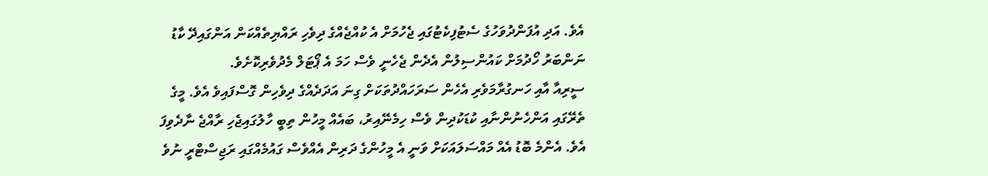އެވެ. އަދި އުފަންދުވަހުގެ ސެޓުފިކެޓުގައި ޖެހުމަށް އެ ކުއްޖެއްގެ ދިވެހި ރައްޔިތެއްކަން އަންގައިދޭ ކާޑު ނަންބަރު ހޯދުމަށް ކައުންސިލުން އެދެން ޖެހެނީ ވެސް ހަމަ އެ ޕޯޓަލް މެދުވެރިކޮށެވެ.
ސީރިއާ އާއި ހަނގުރާމަވެރި އެހެން ސަރަހައްދުތަކަށް ގިނަ އަދަދެއްގެ ދިވެހިން ގޮސްފައިވެ އެވެ. މީގެ ތެރޭގައި އަންހެނުންނާއި ކުޑަކުދިން ވެސް ހިމެނޭއިރު، ބައެއް މީހުން ތިބީ ހާލުގައިޖެހި ރާއްޖެ ނާދެވިފަ އެވެ. އެންމެ ބޮޑު އެއް މައްސަލައަކަށް ވަނީ އެ މީހުންގެ ދަރިން އެއްވެސް ގައުމެއްގައި ރަޖިސްޓްރީ ނުވެ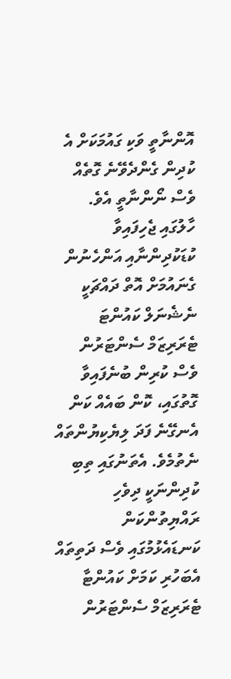އޮންނާތީ ވަކި ގައުމަކަށް އެ ކުދިން ގެންދެވޭނެ ގޮތެއް ވެސް ނޯންނާތީ އެވެ.
ހާލުގައި ޖެހިފައިވާ ކުޑަކުދިންނާއި އަންހެނުން ގެނައުމަށް އޮތް ދައްޗަކީ ނެޝެނަލް ކައުންޓަ ޓެރަރިޒަމް ސެންޓަރުން ވެސް ކުރިން ބުނެފައިވާ ގޮތުގައި، ކޮން ބައެއް ކަން އެނގޭނެ ފަދަ ލިޔެކިޔުންތައް ނެތުމެވެ. އެތަނުގައި ތިބި ކުދިންނަކީ ދިވެހި ރައްޔިތުންކަން ކަނޑައެޅުމުގައި ވެސް ދަތިތައް އެބަހުރި ކަމަށް ކައުންޓާ ޓެރަރިޒަމް ސެންޓަރުން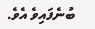ބުނެފައިވެ އެވެ.